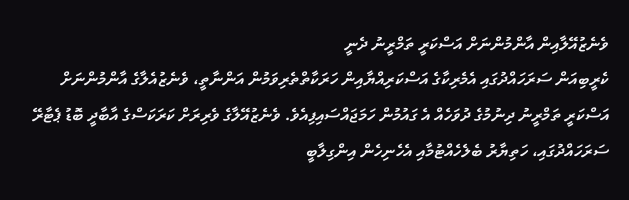ވެނެޒުއޭލާއިން އާންމުންނަށް އަސްކަރީ ތަމްރީނު ދެނީ
ކެރީބިއަން ސަރަހައްދުގައި އެމެރިކާގެ އަސްކަރިއްޔާއިން ހަރަކާތްތެރިވަމުން އަންނާތީ، ވެނެޒުއެލާގެ އާންމުންނަށް އަސްކަރީ ތަމްރީނު ދިނުމުގެ ދުވަހެއް އެ ގައުމުން ހަމަޖައްސައިފިއެވެ. ވެނެޒުއޭލާގެ ވެރިރަށް ކަރަކަސްގެ އާބާދީ ބޮޑު ޕެޓާރޭ ސަރަހައްދުގައި، ހަތިޔާރު ބެލެހެއްޓުމާއި އެހެނިހެން އިންގިލާބީ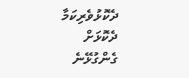ދެކޮޅުވެރިކަމާ ދެކޮޅަށް ގެންގުޅޭނެ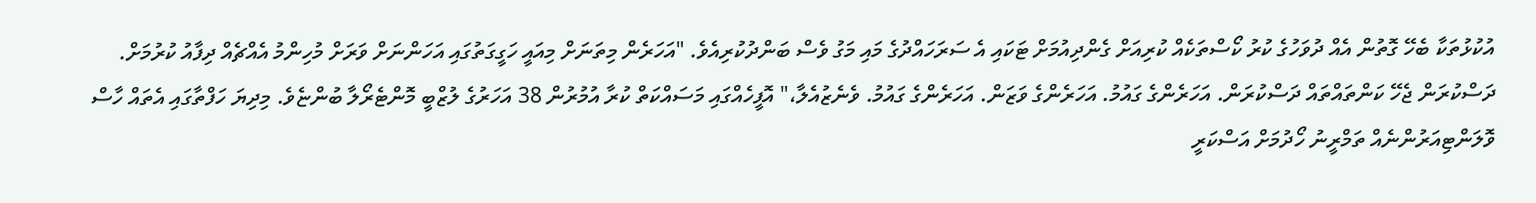އުކުޅުތަކާ ބެހޭ ގޮތުން އެއް ދުވަހުގެ ކުރު ކޯސްތަކެއް ކުރިއަށް ގެންދިއުމަށް ޓަކައި އެ ސަރަހައްދުގެ މައި މަގު ވެސް ބަންދުކުރިއެވެ. "އަހަރެން މިތަނަށް މިއައީ ހަގީގަތުގައި އަހަންނަށް ވަރަށް މުހިންމު އެއްޗެއް ދިފާއު ކުރުމަށް. ދަސްކުރަން ޖެހޭ ކަންތައްތައް ދަސްކުރަން. އަހަރެންގެ ގައުމު. އަހަރެންގެ ވަޒަން. އަހަރެންގެ ގައުމު. ވެނެޒުއެލާ،" އޮފީހެއްގައި މަސައްކަތް ކުރާ އުމުރުން 38 އަހަރުގެ ލުޒްބީ މޮންޓެރޯލާ ބުންޏެވެ. މިދިޔަ ހަފްތާގައި އެތައް ހާސް ވޮލަންޓިއަރުންނެއް ތަމްރީނު ހޯދުމަށް އަސްކަރީ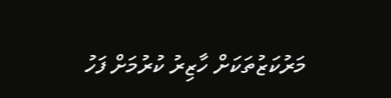މަރުކަޒުތަކަށް ހާޒިރު ކުރުމަށް ފަހު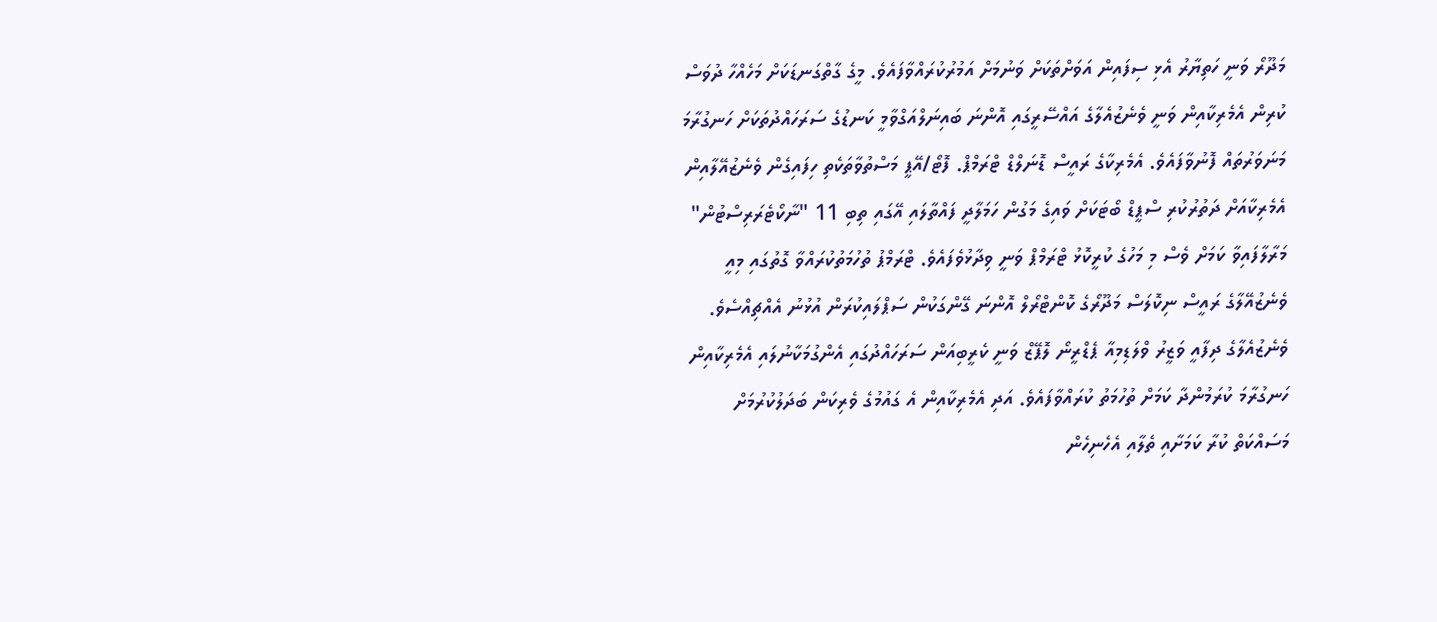މަދޫރޯ ވަނީ ހަތިޔާރު އެޅި ސިފައިން އަވަށްތަކަށް ވަނުމަށް އަމުރުކުރައްވާފައެވެ. މީގެ ގާތްގަނޑަކަށް މަހެއްހާ ދުވަސް ކުރިން އެމެރިކާއިން ވަނީ ވެނެޒުއެލާގެ އައްސޭރީގައި އޮންނަ ބައިނަލްއަގްވާމީ ކަނޑުގެ ސަރަހައްދުތަކަށް ހަނގުރާމަ މަނަވަރުތައް ފޮނުވާފައެވެ. އެމެރިކާގެ ރައީސް ޑޮނަލްޑް ޓްރަމްޕް. ފޮޓޯ/އޭޕީ މަސްތުވާތަކެތި ހިފައިގެން ވެނެޒުއޭލާއިން އެމެރިކާއަށް ދަތުރުކުރި ސްޕީޑް ބޯޓަކަށް ވައިގެ މަގުން ހަމަލާދީ ފައްތާލައި އޭގައި ތިބި 11 "ނާކޯޓެރަރިސްޓުން" މަރާލާފައިވާ ކަމަށް ވެސް މި މަހުގެ ކުރީކޮޅު ޓްރަމްޕް ވަނީ ވިދާޅުވެފައެވެ. ޓްރަމްޕު ތުހުމަތުކުރައްވާ ގޮތުގައި މިއީ ވެނެޒުއޭލާގެ ރައީސް ނިކޮލަސް މަދޫރޯގެ ކޮންޓްރޯލް އޮންނަ ގޭންގަކުން ސަޕްލައިކުރަން އުޅުނު އެއްޗިއްސެވެ. ވެނެޒުއެލާގެ ދިފާއީ ވަޒީރު ވްލަޑިމިއާ ޕެޑްރީނޯ ލޮޕޭޒް ވަނީ ކެރީބިއަން ސަރަހައްދުގައި އެންގުމަކާނުލައި އެމެރިކާއިން ހަނގުރާމަ ކުރަމުންދާ ކަމަށް ތުހުމަތު ކުރައްވާފައެވެ. އަދި އެމެރިކާއިން އެ ގައުމުގެ ވެރިކަން ބަދަލުކުރުމަށް މަސައްކަތް ކުރާ ކަމަށާއި ތެލާއި އެހެނިހެން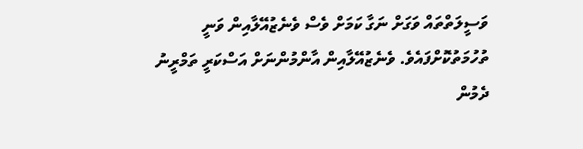ވަސީލަތްތައް ވަގަށް ނަގާ ކަމަށް ވެސް ވެނެޒުއޭލާއިން ވަނީ ތުހުމަތުކޮށްފައެވެ. ވެނެޒުއޭލާއިން އާންމުންނަށް އަސްކަރީ ތަމްރީނު ދެމުން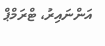އަންނައިރު، ޓްރަމްޕް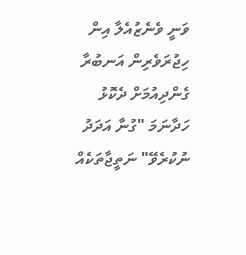ވަނީ ވެނެޒުއެލާ އިން ހިޖުރަވެރިން އަނބުރާ ގެންދިއުމަށް ދެކޮޅު ހަދާނަމަ "ގުނާ އަދަދު ނުކުރެވޭ" ނަތީޖާތަކެއް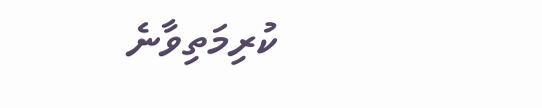ކުރިމަތިވާނެ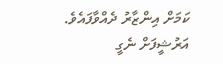ކަމަށް އިންޒާރު ދެއްވާފައެވެ.
އަރުޝީފަށް ނެގީ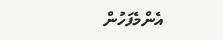އެންމެފަހުން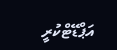އަޕްޑޭޓްކުރީ